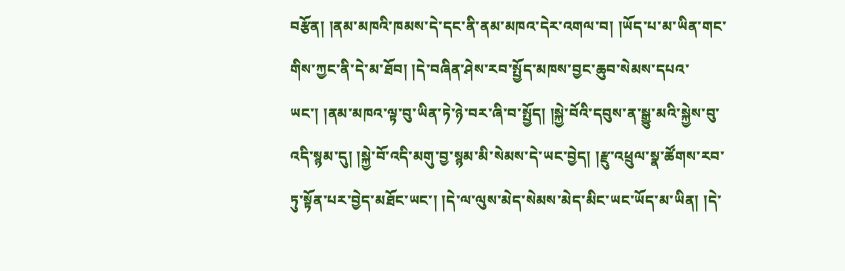བརྩོན། །ནམ་མཁའི་ཁམས་དེ་དང་ནི་ནམ་མཁའ་དེར་འགལ་བ། །ཡོད་པ་མ་ཡིན་གང་གིས་ཀྱང་ནི་དེ་མ་ཐོབ། །དེ་བཞིན་ཤེས་རབ་སྤྱོད་མཁས་བྱང་ཆུབ་སེམས་དཔའ་ཡང་། །ནམ་མཁའ་ལྟ་བུ་ཡིན་ཏེ་ཉེ་བར་ཞི་བ་སྤྱོད། །སྐྱེ་བོའི་དབུས་ན་སྒྱུ་མའི་སྐྱེས་བུ་འདི་སྙམ་དུ། །སྐྱེ་བོ་འདི་མགུ་བྱ་སྙམ་མི་སེམས་དེ་ཡང་བྱེད། །རྫུ་འཕྲུལ་སྣ་ཚོགས་རབ་ཏུ་སྟོན་པར་བྱེད་མཐོང་ཡང་། །དེ་ལ་ལུས་མེད་སེམས་མེད་མིང་ཡང་ཡོད་མ་ཡིན། །དེ་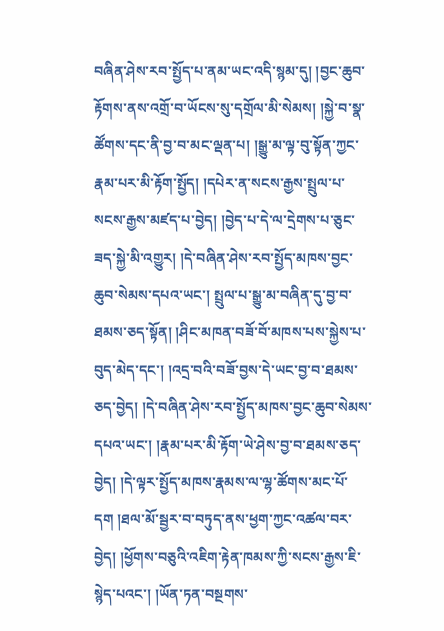བཞིན་ཤེས་རབ་སྤྱོད་པ་ནམ་ཡང་འདི་སྙམ་དུ། །བྱང་ཆུབ་རྟོགས་ནས་འགྲོ་བ་ཡོངས་སུ་དགྲོལ་མི་སེམས། །སྐྱེ་བ་སྣ་ཚོགས་དང་ནི་བྱ་བ་མང་ལྡན་པ། །སྒྱུ་མ་ལྟ་བུ་སྟོན་ཀྱང་རྣམ་པར་མི་རྟོག་སྤྱོད། །དཔེར་ན་སངས་རྒྱས་སྤྲུལ་པ་སངས་རྒྱས་མཛད་པ་བྱེད། །བྱེད་པ་དེ་ལ་དྲེགས་པ་ཅུང་ཟད་སྐྱེ་མི་འགྱུར། །དེ་བཞིན་ཤེས་རབ་སྤྱོད་མཁས་བྱང་ཆུབ་སེམས་དཔའ་ཡང་། སྤྲུལ་པ་སྒྱུ་མ་བཞིན་དུ་བྱ་བ་ཐམས་ཅད་སྟོན། །ཤིང་མཁན་བཟོ་བོ་མཁས་པས་སྐྱེས་པ་བུད་མེད་དང་། །འདྲ་བའི་བཟོ་བྱས་དེ་ཡང་བྱ་བ་ཐམས་ཅད་བྱེད། །དེ་བཞིན་ཤེས་རབ་སྤྱོད་མཁས་བྱང་ཆུབ་སེམས་དཔའ་ཡང་། །རྣམ་པར་མི་རྟོག་ཡེ་ཤེས་བྱ་བ་ཐམས་ཅད་བྱེད། །དེ་ལྟར་སྤྱོད་མཁས་རྣམས་ལ་ལྷ་ཚོགས་མང་པོ་དག །ཐལ་མོ་སྦྱར་བ་བཏུད་ནས་ཕྱག་ཀྱང་འཚལ་བར་བྱེད། །ཕྱོགས་བཅུའི་འཇིག་རྟེན་ཁམས་ཀྱི་སངས་རྒྱས་ཇི་སྙེད་པའང་། །ཡོན་ཏན་བསྔགས་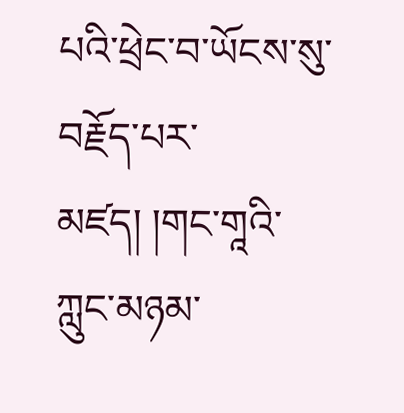པའི་ཕྲེང་བ་ཡོངས་སུ་བརྗོད་པར་མཛད། །གང་གཱའི་ཀླུང་མཉམ་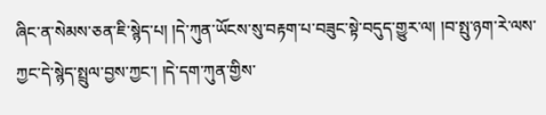ཞིང་ན་སེམས་ཅན་ཇི་སྙེད་པ། །དེ་ཀུན་ཡོངས་སུ་བརྟག་པ་བཟུང་སྟེ་བདུད་གྱུར་ལ། །བ་སྤུ་ཉག་རེ་ལས་ཀྱང་དེ་སྙེད་སྤྲུལ་བྱས་ཀྱང་། །དེ་དག་ཀུན་གྱིས་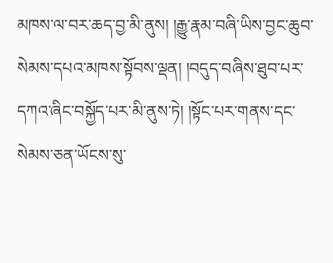མཁས་ལ་བར་ཆད་བྱ་མི་ནུས། །རྒྱུ་རྣམ་བཞི་ཡིས་བྱང་ཆུབ་སེམས་དཔའ་མཁས་སྟོབས་ལྡན། །བདུད་བཞིས་ཐུབ་པར་དཀའ་ཞིང་བསྐྱོད་པར་མི་ནུས་ཏེ། །སྟོང་པར་གནས་དང་སེམས་ཅན་ཡོངས་སུ་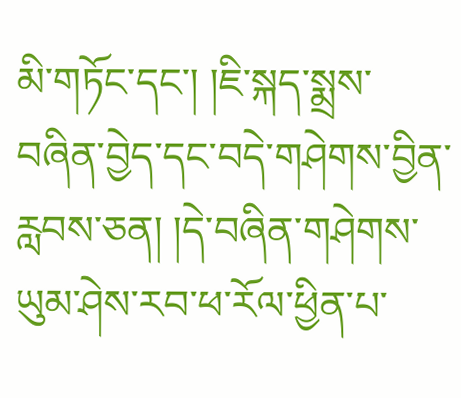མི་གཏོང་དང་། །ཇི་སྐད་སྨྲས་བཞིན་བྱེད་དང་བདེ་གཤེགས་བྱིན་རླབས་ཅན། །དེ་བཞིན་གཤེགས་ཡུམ་ཤེས་རབ་ཕ་རོལ་ཕྱིན་པ་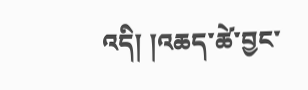འདི། །འཆད་ཚེ་བྱང་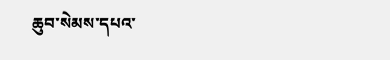ཆུབ་སེམས་དཔའ་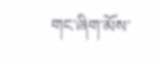གང་ཞིག་མོས་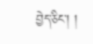བྱེད་ཅིང་། །